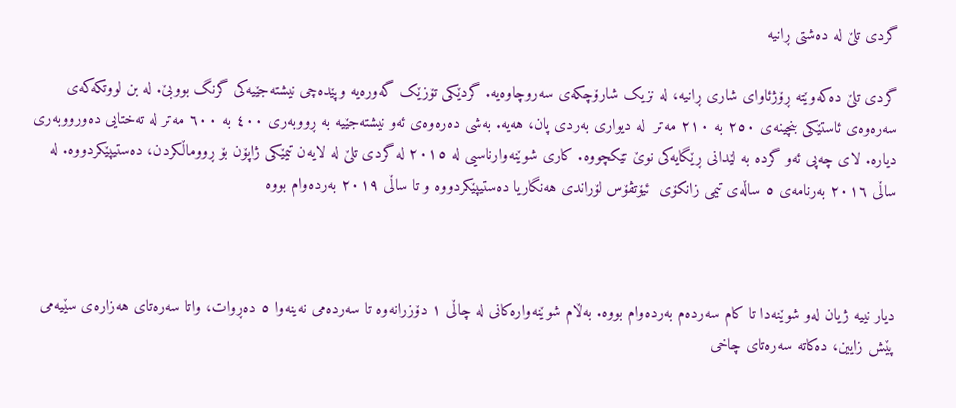گردی تلێ لە دەشتی ڕانیە

گردی تلێ دەکەوێتە ڕۆژئاوای شاری ڕانیە، لە نزیک شارۆچکەی سەروچاوەیە. گردێکی تۆزێک گەورەیە وپێدەچی نیشتەجێیەکی گرنگ بووبێ. لە بن لووتکەکەی سەرەوەی ئاستێکی بنچینەی ٢٥٠ بە ٢١٠ مەتر  لە دیواری بەردی پان، هەیە. بەشی دەرەوەی ئەو نیشتەجێیە بە ڕووبەری ٤٠٠ بە ٦٠٠ مەتر لە تەختایی دەورووبەری دیارە. لای چەپی ئەو گردە بە لێدانی ڕێگایەکی نوێ تێکچووە. کاری شوێنەوارناسیی لە ٢٠١٥ لە گردی تلێ لە لایەن تیمێکی ژاپۆن بۆ ڕووماڵکردن، دەستیپێکردووە. لە ساڵی ٢٠١٦ بەرنامەی ٥ ساڵەی تیمی زانکۆی  ئیۆتڤۆس لۆراندی هەنگاریا دەستیپێکردووە و تا ساڵی ٢٠١٩ بەردەوام بووە



دیار نییە ژیان لەو شوێنەدا تا کام سەردەم بەردەوام بووە. بەڵام شوێنەوارەکانی لە چاڵی ١ دۆزرانەوە تا سەردەمی نەینەوا ٥ دەڕوات، واتا سەرەتای هەزارەی سێیەمی پێش زایین، دەکاتە سەرەتای چاخی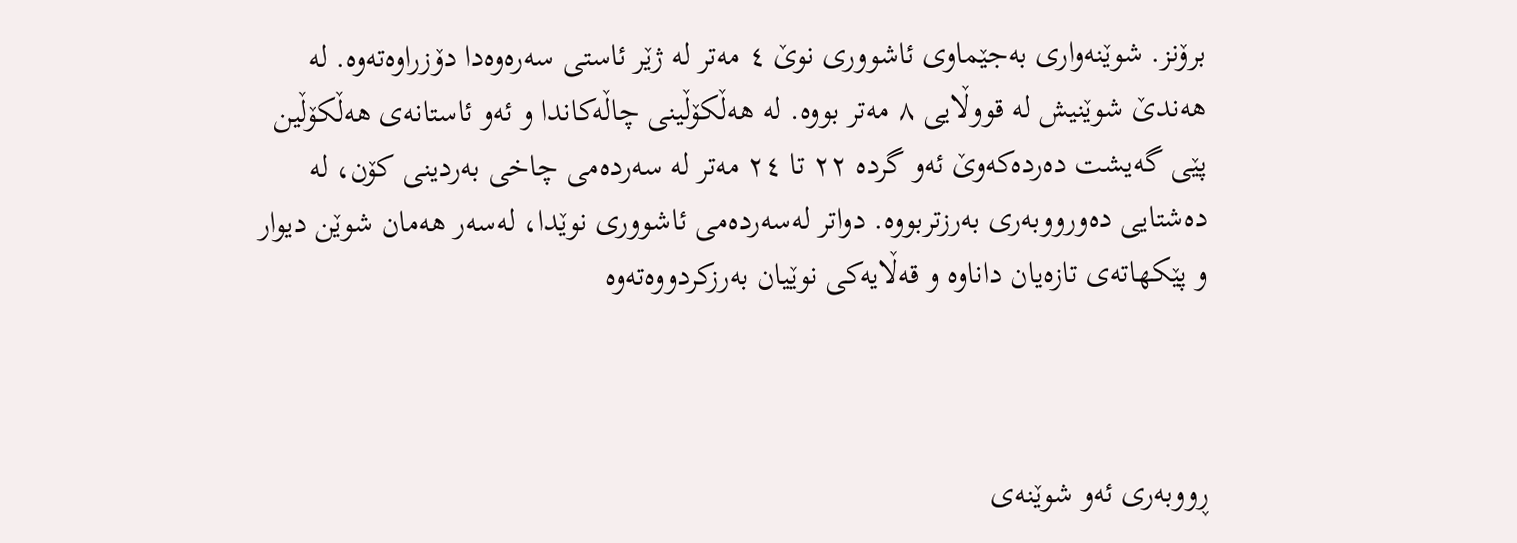برۆنز. شوێنەواری بەجێماوی ئاشووری نوێ ٤ مەتر لە ژێر ئاستی سەرەوەدا دۆزراوەتەوە. لە هەندێ شوێنیش لە قووڵایی ٨ مەتر بووە. لە هەڵکۆڵینی چاڵەکاندا و ئەو ئاستانەی هەڵکۆڵین پێی گەیشت دەردەکەوێ ئەو گردە ٢٢ تا ٢٤ مەتر لە سەردەمی چاخی بەردینی کۆن، لە دەشتایی دەورووبەری بەرزتربووە. دواتر لەسەردەمی ئاشووری نوێدا، لەسەر هەمان شوێن دیوار و پێکهاتەی تازەیان داناوە و قەڵایەکی نوێیان بەرزکردووەتەوە



ڕووبەری ئەو شوێنەی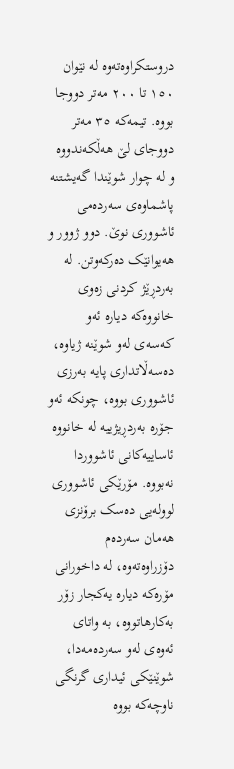دروستکراوەتەوە لە نێوان ١٥٠ تا ٢٠٠ مەتر دووجا بووە. تیمەکە ٣٥ مەتر دووجای لێ هەڵکەندووە و لە چوار شوێندا گەیشتنە پاشماوەی سەردەمی ئاشووری نوێ. دوو ژوور و هەیوانێک دەرکەوتن. لە بەردڕێژ کردنی زەوی خانووەکە دیارە ئەو کەسەی لەو شوێنە ژیاوە، دەسەڵاتداری پایە بەرزی ئاشووری بووە، چونکە ئەو جۆرە بەردڕیژییە لە خانووە ئاساییەکانی ئاشووردا نەبووە. مۆرێکی ئاشووری لوولەیی دەسک برۆنزی هەمان سەردەم دۆزراوەتەوە، لە داخورانی مۆرەکە دیارە یەکجار زۆر بەکارهاتووە، بە واتای ئەوەی لەو سەردەمەدا، شوێنێکی ئیداری گرنگی ناوچەکە بووە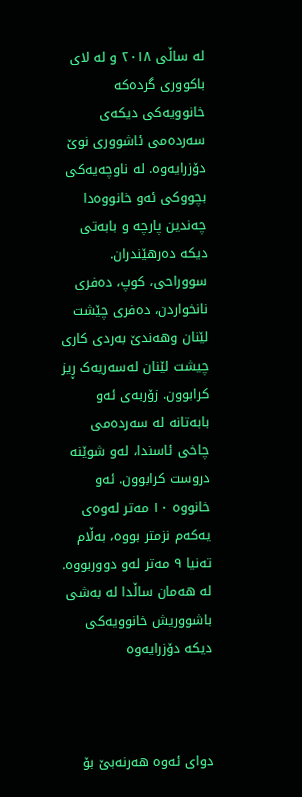لە ساڵی ٢٠١٨ و لە لای باکووری گردەکە خانوویەکی دیکەی سەردەمی ئاشووری نوێ دۆزرایەوە. لە ناوچەیەکی بچووکی ئەو خانووەدا چەندین پارچە و بابەتی دیکە دەرهێندران. سووراحی، کوپ، دەفری نانخواردن، دەفری چێشت لێنان وهەندێ بەردی کاری چیشت لێنان لەسەریەک ڕیز کرابوون. زۆربەی ئەو بابەتانە لە سەردەمی چاخی ئاسندا، لەو شوێنە دروست کرابوون. ئەو خانووە ١٠ مەتر لەوەی یەکەم نزمتر بووە، بەڵام تەنیا ٩ مەتر لەو دووربووە. لە هەمان ساڵدا لە بەشی باشووریش خانوویەکی دیکە دۆزرایەوە



دوای ئەوە هەرنەبێ بۆ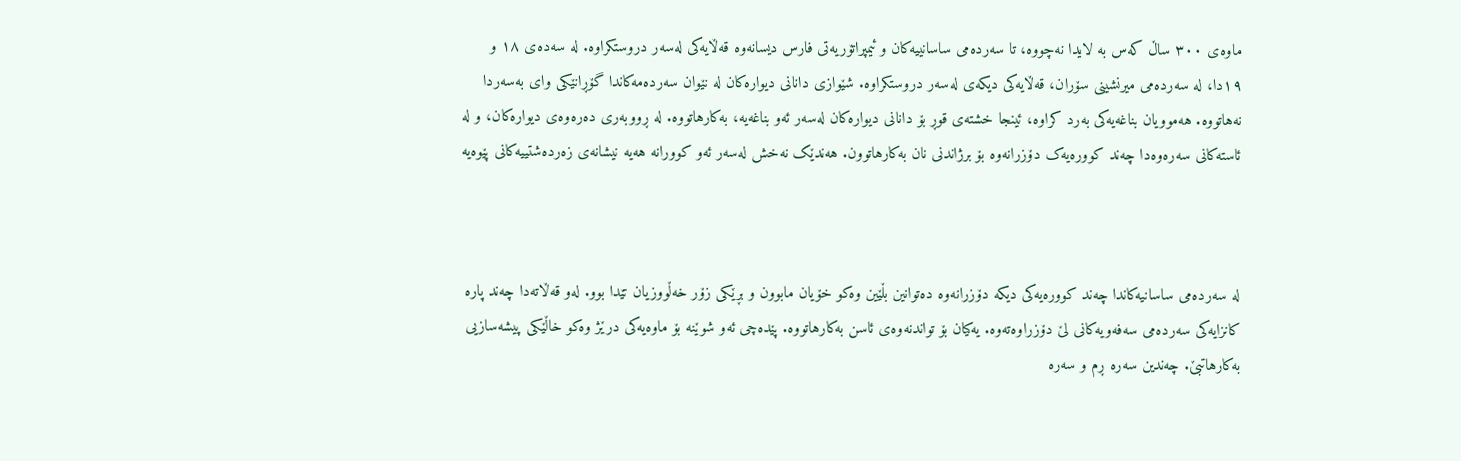ماوەی ٣٠٠ ساڵ کەس بە لایدا نەچووە، تا سەردەمی ساسانییەکان و ئیمپراتۆریەتی فارس دیسانەوە قەڵایەکی لەسەر دروستکراوە. لە سەدەی ١٨ و ١٩دا، لە سەردەمی میرنشینی سۆران، قەڵایەکی دیکەی لەسەر دروستکراوە. شێوازی دانانی دیوارەکان لە نێوان سەردەمەکاندا گۆڕانێکی وای بەسەردا نەهاتووە. هەموویان بناغەیەکی بەرد کراوە، ئینجا خشتەی قوڕ بۆ دانانی دیوارەکان لەسەر ئەو بناغەیە، بەکارهاتووە. لە ڕووبەری دەرەوەی دیوارەکان، و لە ئاستەکانی سەرەوەدا چەند کوورەیەک دۆزرانەوە بۆ برژاندنی نان بەکارهاتوون. هەندێک نەخش لەسەر ئەو کوورانە هەیە نیشانەی زەردەشتییەکانی پێوەیە



لە سەردەمی ساسانیەکاندا چەند کوورەیەکی دیکە دۆزرانەوە دەتوانین بڵێین وەکو خۆیان مابوون و بڕێکی زۆر خەڵووزیان تێدا بوو. لەو قەڵاتەدا چەند پارە کانزایەکی سەردەمی سەفەویەکانی لێ دۆزراوەتەوە. یەکیان بۆ تواندنەوەی ئاسن بەکارهاتووە. پێدەچی ئەو شوێنە بۆ ماوەیەکی درێژ وەکو خاڵێکی پیشەسازیی بەکارهاتبێ. چەندین سەرە ڕم و سەرە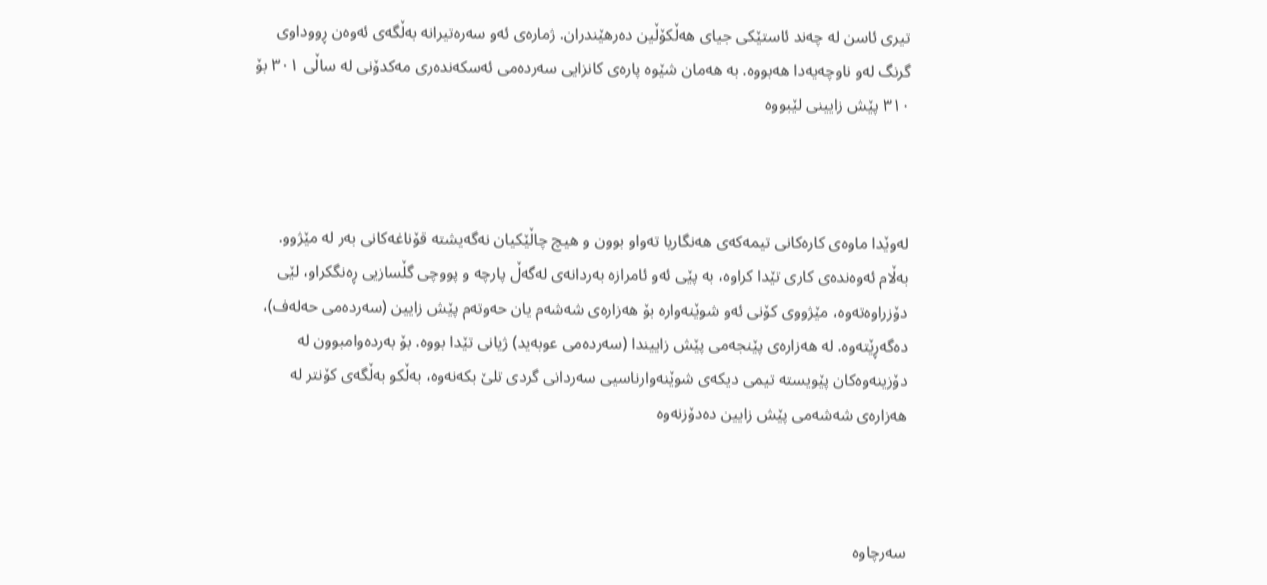تیری ئاسن لە چەند ئاستێکی جیای هەڵکۆڵین دەرهێندران. ژمارەی ئەو سەرەتیرانە بەڵگەی ئەوەن ڕووداوی گرنگ لەو ناوچەیەدا هەبووە. بە هەمان شێوە پارەی کانزایی سەردەمی ئەسکەندەری مەکدۆنی لە ساڵی ٣٠١ بۆ ٣١٠ پێش زایینی لێبووە



لەوێدا ماوەی کارەکانی تیمەکەی هەنگاریا تەواو بوون و هیچ چاڵێکیان نەگەیشتە قۆناغەکانی بەر لە مێژوو. بەڵام ئەوەندەی کاری تێدا کراوە، بە پێی ئەو ئامرازە بەردانەی لەگەڵ پارچە و پووچی گڵسازیی ڕەنگکراو، لێی دۆزراوەتەوە، مێژووی کۆنی ئەو شوێنەوارە بۆ هەزارەی شەشەم یان حەوتەم پێش زایین (سەردەمی حەلەف)، دەگەڕێتەوە. لە هەزارەی پێنجەمی پێش زاییندا (سەردەمی عوبەید) ژیانی تێدا بووە. بۆ بەردەوامبوون لە دۆزینەوەکان پێویستە تیمی دیکەی شوێنەوارناسیی سەردانی گردی تلێ بکەنەوە، بەڵکو بەڵگەی کۆنتر لە هەزارەی شەشەمی پێش زایین دەدۆزنەوە



سەرچاوە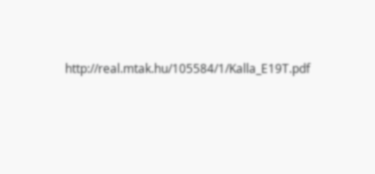http://real.mtak.hu/105584/1/Kalla_E19T.pdf